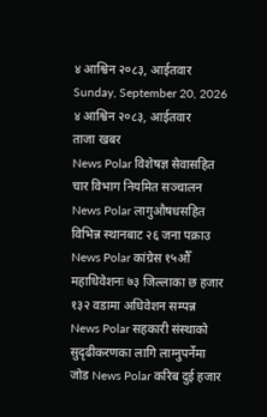४ आश्विन २०८३, आईतवार Sunday, September 20, 2026
४ आश्विन २०८३, आईतवार
ताजा खबर
News Polar विशेषज्ञ सेवासहित चार विभाग नियमित सञ्चालन News Polar लागुऔषधसहित विभिन्न स्थानबाट २६ जना पक्राउ News Polar कांग्रेस १५औँ महाधिवेशनः ७३ जिल्लाका छ हजार १३२ वडामा अधिवेशन सम्पन्न News Polar सहकारी संस्थाको सुदृढीकरणका लागि लाग्नुपर्नेमा जोड News Polar करिब दुई हजार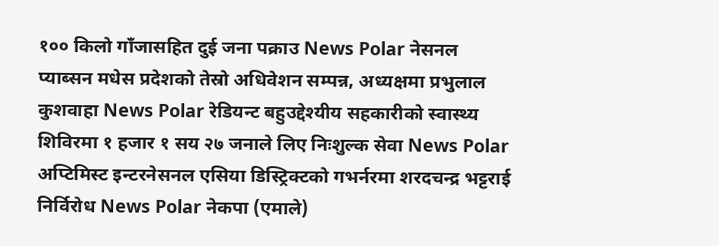१०० किलो गाँजासहित दुई जना पक्राउ News Polar नेसनल प्याब्सन मधेस प्रदेशको तेस्रो अधिवेशन सम्पन्न, अध्यक्षमा प्रभुलाल कुशवाहा News Polar रेडियन्ट बहुउद्देश्यीय सहकारीको स्वास्थ्य शिविरमा १ हजार १ सय २७ जनाले लिए निःशुल्क सेवा News Polar अप्टिमिस्ट इन्टरनेसनल एसिया डिस्ट्रिक्टको गभर्नरमा शरदचन्द्र भट्टराई निर्विरोध News Polar नेकपा (एमाले)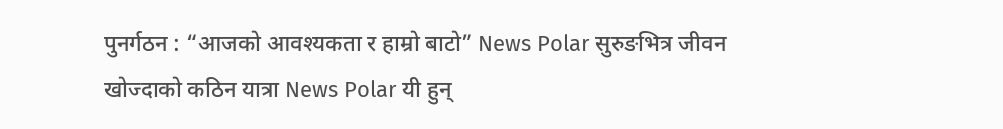पुनर्गठन : “आजको आवश्यकता र हाम्रो बाटो” News Polar सुरुङभित्र जीवन खोज्दाको कठिन यात्रा News Polar यी हुन्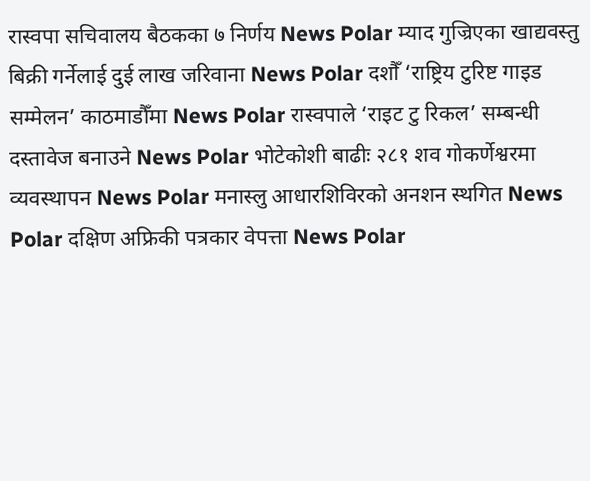रास्वपा सचिवालय बैठकका ७ निर्णय News Polar म्याद गुज्रिएका खाद्यवस्तु बिक्री गर्नेलाई दुई लाख जरिवाना News Polar दशौँ ‘राष्ट्रिय टुरिष्ट गाइड सम्मेलन’ काठमाडौँमा News Polar रास्वपाले ‘राइट टु रिकल’ सम्बन्धी दस्तावेज बनाउने News Polar भोटेकोशी बाढीः २८१ शव गोकर्णेश्वरमा व्यवस्थापन News Polar मनास्लु आधारशिविरको अनशन स्थगित News Polar दक्षिण अफ्रिकी पत्रकार वेपत्ता News Polar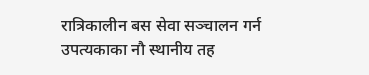रात्रिकालीन बस सेवा सञ्चालन गर्न उपत्यकाका नौ स्थानीय तह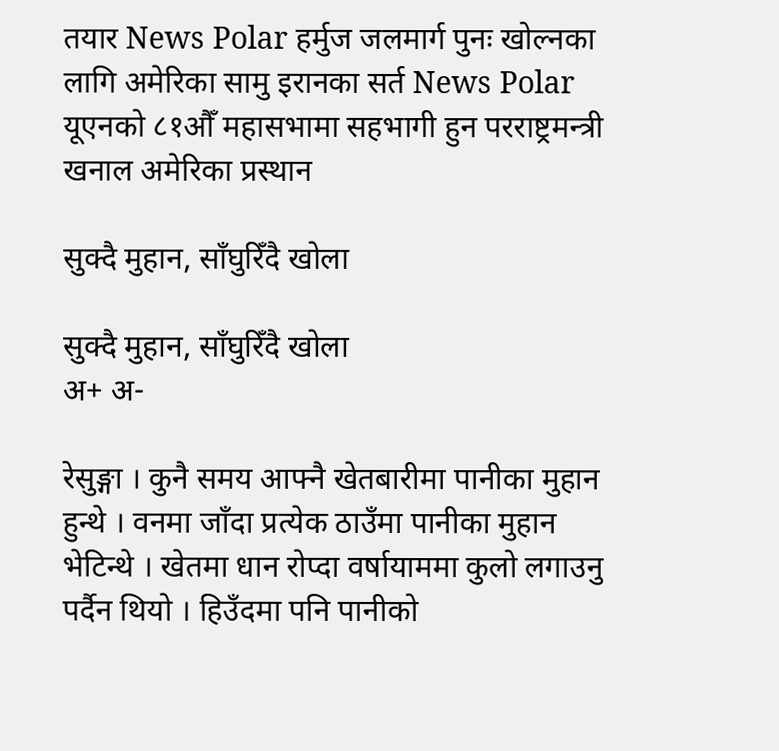तयार News Polar हर्मुज जलमार्ग पुनः खोल्नका लागि अमेरिका सामु इरानका सर्त News Polar यूएनको ८१औँ महासभामा सहभागी हुन परराष्ट्रमन्त्री खनाल अमेरिका प्रस्थान

सुक्दै मुहान, साँघुरिँदै खोला

सुक्दै मुहान, साँघुरिँदै खोला
अ+ अ-

रेसुङ्गा । कुनै समय आफ्नै खेतबारीमा पानीका मुहान हुन्थे । वनमा जाँदा प्रत्येक ठाउँमा पानीका मुहान भेटिन्थे । खेतमा धान रोप्दा वर्षायाममा कुलो लगाउनु पर्दैन थियो । हिउँदमा पनि पानीको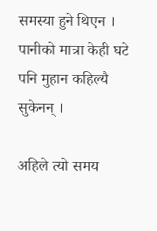समस्या हुने थिएन । पानीको मात्रा केही घटे पनि मुहान कहिल्यै सुकेनन् ।

अहिले त्यो समय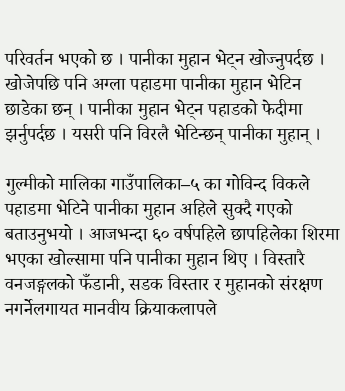परिवर्तन भएको छ । पानीका मुहान भेट्न खोज्नुपर्दछ । खोजेपछि पनि अग्ला पहाडमा पानीका मुहान भेटिन छाडेका छन् । पानीका मुहान भेट्न पहाडको फेदीमा झर्नुपर्दछ । यसरी पनि विरलै भेटिन्छन् पानीका मुहान् ।

गुल्मीको मालिका गाउँपालिका–५ का गोविन्द विकले पहाडमा भेटिने पानीका मुहान अहिले सुक्दै गएको बताउनुभयो । आजभन्दा ६० वर्षपहिले छापहिलेका शिरमा भएका खोल्सामा पनि पानीका मुहान थिए । विस्तारै वनजङ्गलको फँडानी, सडक विस्तार र मुहानको संरक्षण नगर्नेलगायत मानवीय क्रियाकलापले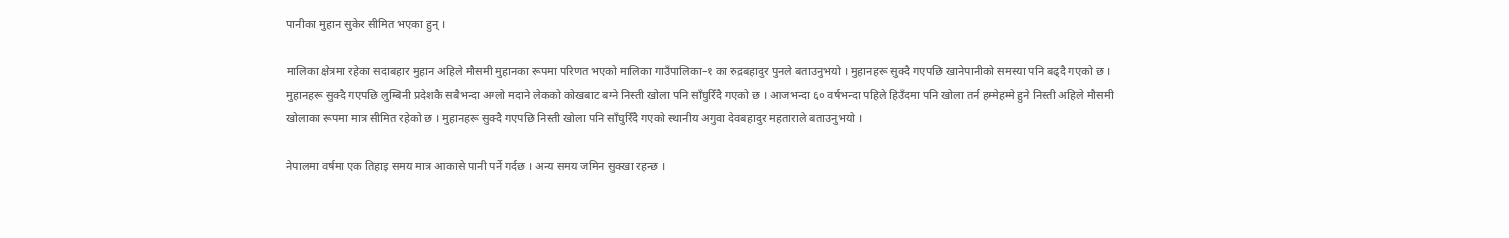पानीका मुहान सुकेर सीमित भएका हुन् ।

मालिका क्षेत्रमा रहेका सदाबहार मुहान अहिले मौसमी मुहानका रूपमा परिणत भएको मालिका गाउँपालिका–१ का रुद्रबहादुर पुनले बताउनुभयो । मुहानहरू सुक्दै गएपछि खानेपानीको समस्या पनि बढ्दै गएको छ । मुहानहरू सुक्दै गएपछि लुम्बिनी प्रदेशकै सबैभन्दा अग्लो मदाने लेकको कोखबाट बग्ने निस्ती खोला पनि साँघुरिँदै गएको छ । आजभन्दा ६० वर्षभन्दा पहिले हिउँदमा पनि खोला तर्न हम्मेहम्मे हुने निस्ती अहिले मौसमी खोलाका रूपमा मात्र सीमित रहेको छ । मुहानहरू सुक्दै गएपछि निस्ती खोला पनि साँघुरिँदै गएको स्थानीय अगुवा देवबहादुर महताराले बताउनुभयो ।

नेपालमा वर्षमा एक तिहाइ समय मात्र आकासे पानी पर्ने गर्दछ । अन्य समय जमिन सुक्खा रहन्छ ।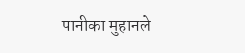पानीका मुहानले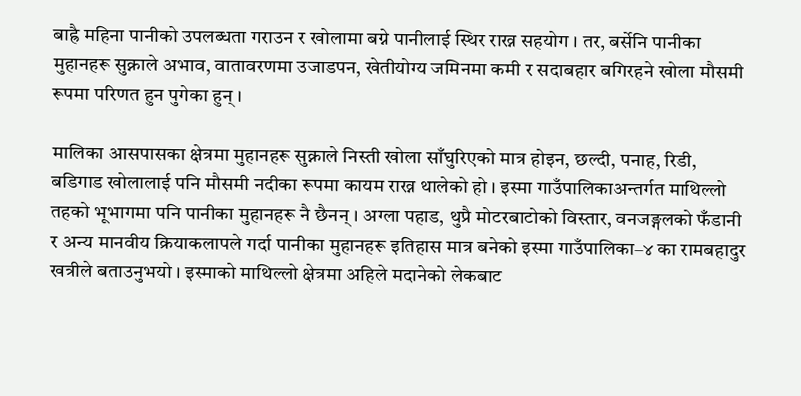बाह्रै महिना पानीको उपलब्धता गराउन र खोलामा बग्ने पानीलाई स्थिर राख्न सहयोग । तर, बर्सेनि पानीका मुहानहरू सुक्नाले अभाव, वातावरणमा उजाडपन, खेतीयोग्य जमिनमा कमी र सदाबहार बगिरहने खोला मौसमी रूपमा परिणत हुन पुगेका हुन् ।

मालिका आसपासका क्षेत्रमा मुहानहरू सुक्नाले निस्ती खोला साँघुरिएको मात्र होइन, छल्दी, पनाह, रिडी, बडिगाड खोलालाई पनि मौसमी नदीका रूपमा कायम राख्न थालेको हो । इस्मा गाउँपालिकाअन्तर्गत माथिल्लो तहको भूभागमा पनि पानीका मुहानहरू नै छैनन् । अग्ला पहाड, थुप्रै मोटरबाटोको विस्तार, वनजङ्गलको फँडानी र अन्य मानवीय क्रियाकलापले गर्दा पानीका मुहानहरू इतिहास मात्र बनेको इस्मा गाउँपालिका–४ का रामबहादुर खत्रीले बताउनुभयो । इस्माको माथिल्लो क्षेत्रमा अहिले मदानेको लेकबाट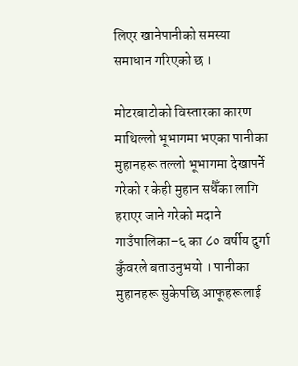लिएर खानेपानीको समस्या समाधान गरिएको छ ।

मोटरबाटोको विस्तारका कारण माथिल्लो भूभागमा भएका पानीका मुहानहरू तल्लो भूभागमा देखापर्ने गरेको र केही मुहान सधैँका लागि हराएर जाने गरेको मदाने गाउँपालिका–६ का ८० वर्षीय दुर्गा कुँवरले बताउनुभयो । पानीका मुहानहरू सुकेपछि आफूहरूलाई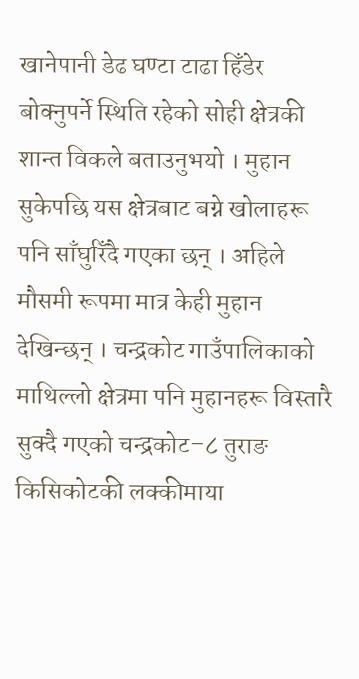खानेपानी डेढ घण्टा टाढा हिँडेर बोक्नुपर्ने स्थिति रहेको सोही क्षेत्रकी शान्त विकले बताउनुभयो । मुहान सुकेपछि यस क्षेत्रबाट बग्ने खोलाहरू पनि साँघुरिँदै गएका छन् । अहिले मौसमी रूपमा मात्र केही मुहान देखिन्छन् । चन्द्रकोट गाउँपालिकाको माथिल्लो क्षेत्रमा पनि मुहानहरू विस्तारै सुक्दै गएको चन्द्रकोट–८ तुराङ किसिकोटकी लक्कीमाया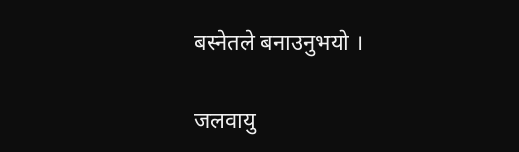बस्नेतले बनाउनुभयो ।

जलवायु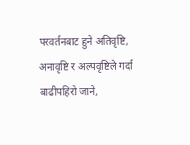परवर्तनबाट हुने अतिवृष्टि, अनावृष्टि र अल्पवृष्टिले गर्दा बाढीपहिरो जाने,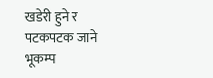खडेरी हुने र पटकपटक जाने भूकम्प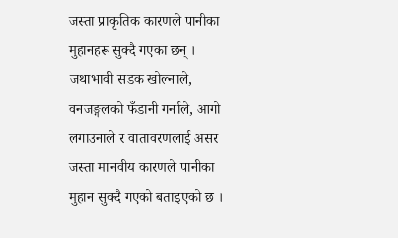जस्ता प्राकृतिक कारणले पानीका मुहानहरू सुक्दै गएका छन् । जथाभावी सडक खोल्नाले, वनजङ्गलको फँडानी गर्नाले, आगो लगाउनाले र वातावरणलाई असर जस्ता मानवीय कारणले पानीका मुहान सुक्दै गएको बताइएको छ ।